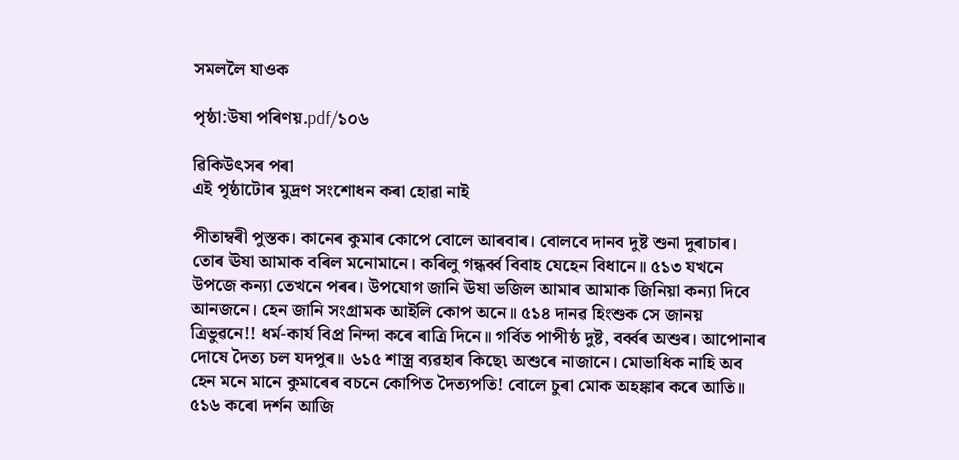সমললৈ যাওক

পৃষ্ঠা:উষা পৰিণয়.pdf/১০৬

ৱিকিউৎসৰ পৰা
এই পৃষ্ঠাটোৰ মুদ্ৰণ সংশোধন কৰা হোৱা নাই

পীতাম্বৰী পুস্তক। কানেৰ কুমাৰ কোপে বোলে আৰবাৰ। বোলবে দানব দুষ্ট শুনা দুৰাচাৰ। তোৰ ঊষা আমাক বৰিল মনোমানে। কৰিলু গন্ধৰ্ব্ব বিবাহ যেহেন বিধানে॥ ৫১৩ যখনে উপজে কন্যা তেখনে পৰৰ। উপযোগ জানি ঊষা ভজিল আমাৰ আমাক জিনিয়া কন্যা দিবে আনজনে। হেন জানি সংগ্ৰামক আইলি কোপ অনে॥ ৫১৪ দানৱ হিংশুক সে জানয় ত্ৰিভুৱনে!! ধৰ্ম-কাৰ্য বিপ্ৰ নিন্দা কৰে ৰাত্ৰি দিনে॥ গৰ্বিত পাপীষ্ঠ দুষ্ট, বৰ্ব্বৰ অশুৰ। আপোনাৰ দোষে দৈত্য চল যদপুৰ॥ ৬১৫ শাস্ত্ৰ ব্যৱহাৰ কিছে৷ অশুৰে নাজানে। মোভাধিক নাহি অব হেন মনে মানে কুমাৰেৰ বচনে কোপিত দৈত্যপতি! বোলে চুৰা মোক অহঙ্কাৰ কৰে আতি॥ ৫১৬ কৰো দৰ্শন আজি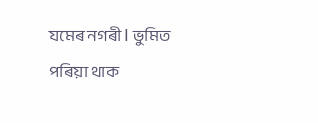যমেৰ নগৰী I ভুমিত পৰিয়া থাক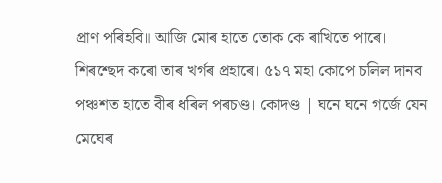প্ৰাণ পৰিহবি॥ আজি মোৰ হাতে তোক কে ৰাখিতে পাৰে। শিৰশ্ছেদ কৰো তাৰ খৰ্গৰ প্ৰহাৰে। ৫১৭ মহা কোপে চলিল দানব পঞ্চশত হাতে বীৰ ধৰিল পৰচণ্ড। কোদণ্ড | ঘনে ঘনে গৰ্জে যেন মেঘেৰ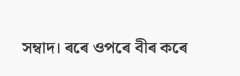সম্বাদ। ৰৰে ওপৰে বীৰ কৰে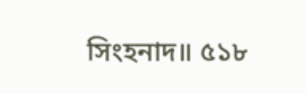সিংহনাদ॥ ৫১৮